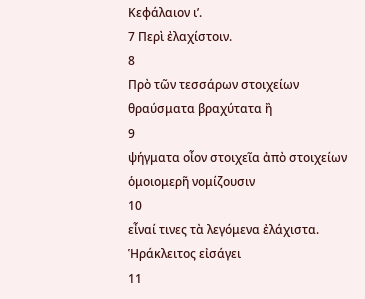Κεφάλαιον ιʹ.
7 Περὶ ἐλαχίστοιν.
8
Πρὸ τῶν τεσσάρων στοιχείων θραύσματα βραχύτατα ἢ
9
ψήγματα οἶον στοιχεῖα ἀπὸ στοιχείων ὁμοιομερῆ νομίζουσιν
10
εἶναί τινες τὰ λεγόμενα ἐλάχιστα. Ἡράκλειτος εἰσάγει
11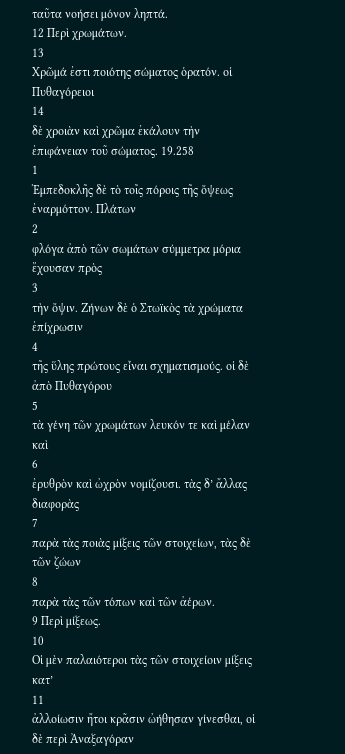ταῦτα νοήσει μόνον ληπτά.
12 Περὶ χρωμάτων.
13
Χρῶμά ἐστι ποιότης σώματος ὁρατόν. οἱ Πυθαγόρειοι
14
δὲ χροιὰν καὶ χρῶμα ἐκάλουν τὴν ἐπιφάνειαν τοῦ σώματος. 19.258
1
Ἐμπεδοκλῆς δὲ τὸ τοῖς πόροις τῆς ὄψεως ἐναρμόττον. Πλάτων
2
φλόγα ἀπὸ τῶν σωμάτων σύμμετρα μόρια ἔχουσαν πρὸς
3
τὴν ὄψιν. Ζήνων δὲ ὁ Στωϊκὸς τὰ χρώματα ἐπίχρωσιν
4
τῆς ὕλης πρώτους εἶναι σχηματισμούς. οἱ δὲ ἀπὸ Πυθαγόρου
5
τὰ γένη τῶν χρωμάτων λευκόν τε καὶ μέλαν καὶ
6
ἐρυθρὸν καὶ ὠχρὸν νομίζουσι. τὰς δ’ ἄλλας διαφορὰς
7
παρὰ τὰς ποιὰς μίξεις τῶν στοιχείων, τὰς δὲ τῶν ζώων
8
παρὰ τὰς τῶν τόπων καὶ τῶν ἀέρων.
9 Περὶ μίξεως.
10
Οἱ μὲν παλαιότεροι τὰς τῶν στοιχείοιν μίξεις κατ’
11
ἀλλοίωσιν ἤτοι κρᾶσιν ὠήθησαν γίνεσθαι, οἱ δὲ περὶ Ἀναξαγόραν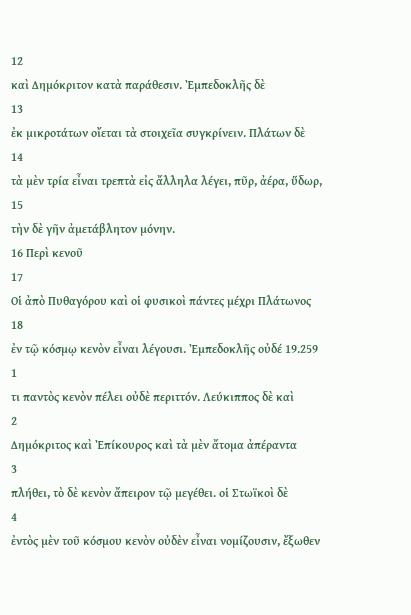12
καὶ Δημόκριτον κατὰ παράθεσιν. Ἐμπεδοκλῆς δὲ
13
ἐκ μικροτάτων οἴεται τὰ στοιχεῖα συγκρίνειν. Πλάτων δὲ
14
τὰ μὲν τρία εἶναι τρεπτὰ εἰς ἄλληλα λέγει, πῦρ, ἀέρα, ὕδωρ,
15
τὴν δὲ γῆν ἀμετάβλητον μόνην.
16 Περὶ κενοῦ
17
Οἱ ἀπὸ Πυθαγόρου καὶ οἱ φυσικοὶ πάντες μέχρι Πλάτωνος
18
ἐν τῷ κόσμῳ κενὸν εἶναι λέγουσι. Ἐμπεδοκλῆς οὐδέ 19.259
1
τι παντὸς κενὸν πέλει οὐδὲ περιττόν. Λεύκιππος δὲ καὶ
2
Δημόκριτος καὶ Ἐπίκουρος καὶ τὰ μὲν ἄτομα ἀπέραντα
3
πλήθει, τὸ δὲ κενὸν ἄπειρον τῷ μεγέθει. οἱ Στωϊκοὶ δὲ
4
ἐντὸς μὲν τοῦ κόσμου κενὸν οὐδὲν εἶναι νομίζουσιν, ἔξωθεν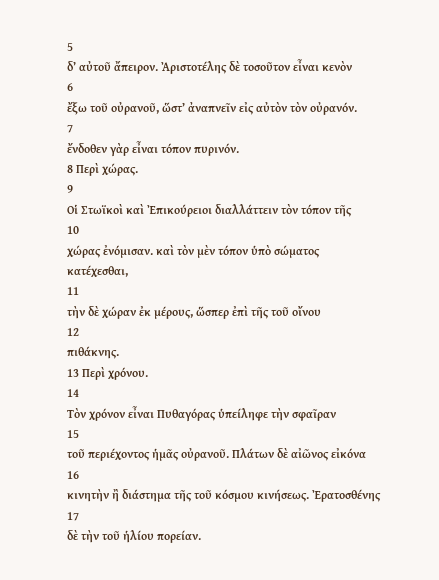5
δ’ αὐτοῦ ἄπειρον. Ἀριστοτέλης δὲ τοσοῦτον εἶναι κενὸν
6
ἔξω τοῦ οὐρανοῦ, ὥστ’ ἀναπνεῖν εἰς αὐτὸν τὸν οὐρανόν.
7
ἔνδοθεν γὰρ εἶναι τόπον πυρινόν.
8 Περὶ χώρας.
9
Οἱ Στωϊκοὶ καὶ Ἐπικούρειοι διαλλάττειν τὸν τόπον τῆς
10
χώρας ἐνόμισαν. καὶ τὸν μὲν τόπον ὑπὸ σώματος κατέχεσθαι,
11
τὴν δὲ χώραν ἐκ μέρους, ὥσπερ ἐπὶ τῆς τοῦ οἴνου
12
πιθάκνης.
13 Περὶ χρόνου.
14
Τὸν χρόνον εἶναι Πυθαγόρας ὑπείληφε τὴν σφαῖραν
15
τοῦ περιέχοντος ἡμᾶς οὐρανοῦ. Πλάτων δὲ αἰῶνος εἰκόνα
16
κινητὴν ἢ διάστημα τῆς τοῦ κόσμου κινήσεως. Ἐρατοσθένης
17
δὲ τὴν τοῦ ἡλίου πορείαν.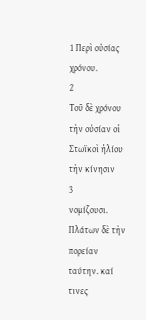1 Περὶ οὐσίας χρόνου.
2
Τοῦ δὲ χρόνου τὴν οὐσίαν οἱ Στωϊκοὶ ἡλίου τὴν κίνησιν
3
νομίζουσι. Πλάτων δὲ τὴν πορείαν ταύτην. καί τινες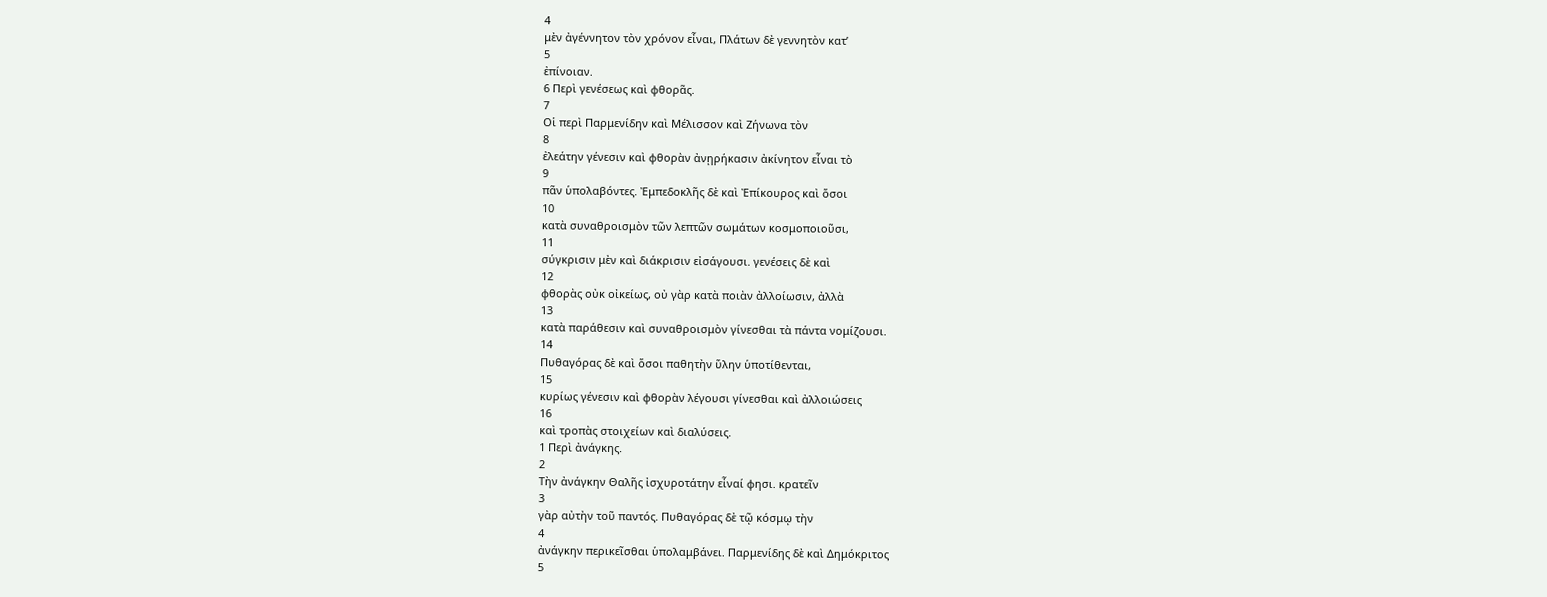4
μὲν ἀγέννητον τὸν χρόνον εἶναι, Πλάτων δὲ γεννητὸν κατ’
5
ἐπίνοιαν.
6 Περὶ γενέσεως καὶ φθορᾶς.
7
Οἱ περὶ Παρμενίδην καὶ Μέλισσον καὶ Ζήνωνα τὸν
8
ἐλεάτην γένεσιν καὶ φθορὰν ἀνῃρήκασιν ἀκίνητον εἶναι τὸ
9
πᾶν ὑπολαβόντες. Ἐμπεδοκλῆς δὲ καὶ Ἐπίκουρος καὶ ὅσοι
10
κατὰ συναθροισμὸν τῶν λεπτῶν σωμάτων κοσμοποιοῦσι,
11
σύγκρισιν μὲν καὶ διάκρισιν εἰσάγουσι. γενέσεις δὲ καὶ
12
φθορὰς οὐκ οἰκείως, οὐ γὰρ κατὰ ποιὰν ἀλλοίωσιν, ἀλλὰ
13
κατὰ παράθεσιν καὶ συναθροισμὸν γίνεσθαι τὰ πάντα νομίζουσι.
14
Πυθαγόρας δὲ καὶ ὅσοι παθητὴν ὕλην ὑποτίθενται,
15
κυρίως γένεσιν καὶ φθορὰν λέγουσι γίνεσθαι καὶ ἀλλοιώσεις
16
καὶ τροπὰς στοιχείων καὶ διαλύσεις.
1 Περὶ ἀνάγκης.
2
Τὴν ἀνάγκην Θαλῆς ἰσχυροτάτην εἶναί φησι. κρατεῖν
3
γὰρ αὐτὴν τοῦ παντός. Πυθαγόρας δὲ τῷ κόσμῳ τὴν
4
ἀνάγκην περικεῖσθαι ὑπολαμβάνει. Παρμενίδης δὲ καὶ Δημόκριτος
5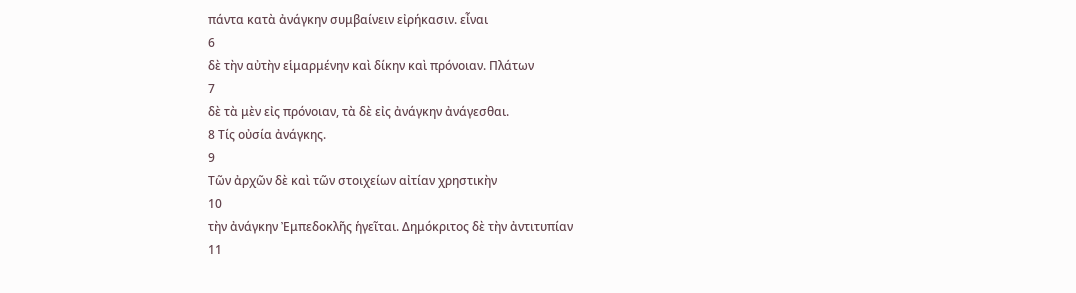πάντα κατὰ ἀνάγκην συμβαίνειν εἰρήκασιν. εἶναι
6
δὲ τὴν αὐτὴν εἱμαρμένην καὶ δίκην καὶ πρόνοιαν. Πλάτων
7
δὲ τὰ μὲν εἰς πρόνοιαν, τὰ δὲ εἰς ἀνάγκην ἀνάγεσθαι.
8 Τίς οὐσία ἀνάγκης.
9
Τῶν ἀρχῶν δὲ καὶ τῶν στοιχείων αἰτίαν χρηστικὴν
10
τὴν ἀνάγκην Ἐμπεδοκλῆς ἡγεῖται. Δημόκριτος δὲ τὴν ἀντιτυπίαν
11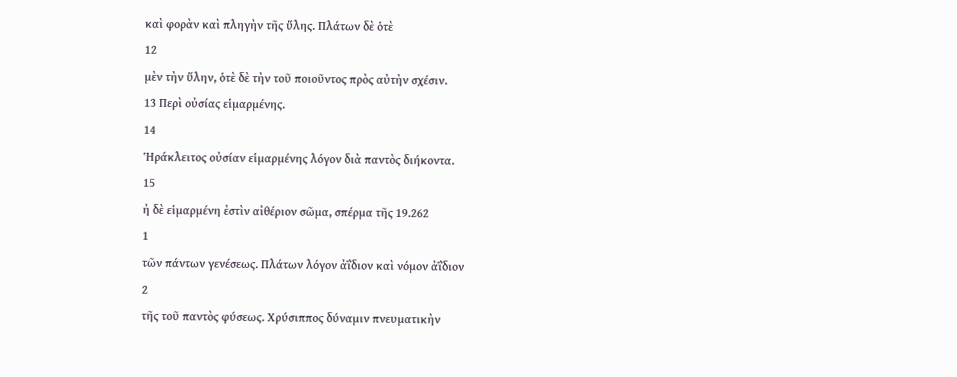καὶ φορὰν καὶ πληγὴν τῆς ὕλης. Πλάτων δὲ ὁτὲ
12
μὲν τὴν ὕλην, ὁτὲ δὲ τὴν τοῦ ποιοῦντος πρὸς αὐτὴν σχέσιν.
13 Περὶ οὐσίας εἱμαρμένης.
14
Ἡράκλειτος οὐσίαν εἱμαρμένης λόγον διὰ παντὸς διήκοντα.
15
ἠ δὲ εἱμαρμένη ἐστὶν αἰθέριον σῶμα, σπέρμα τῆς 19.262
1
τῶν πάντων γενέσεως. Πλάτων λόγον ἀΐδιον καὶ νόμον ἀΐδιον
2
τῆς τοῦ παντὸς φύσεως. Χρύσιππος δύναμιν πνευματικὴν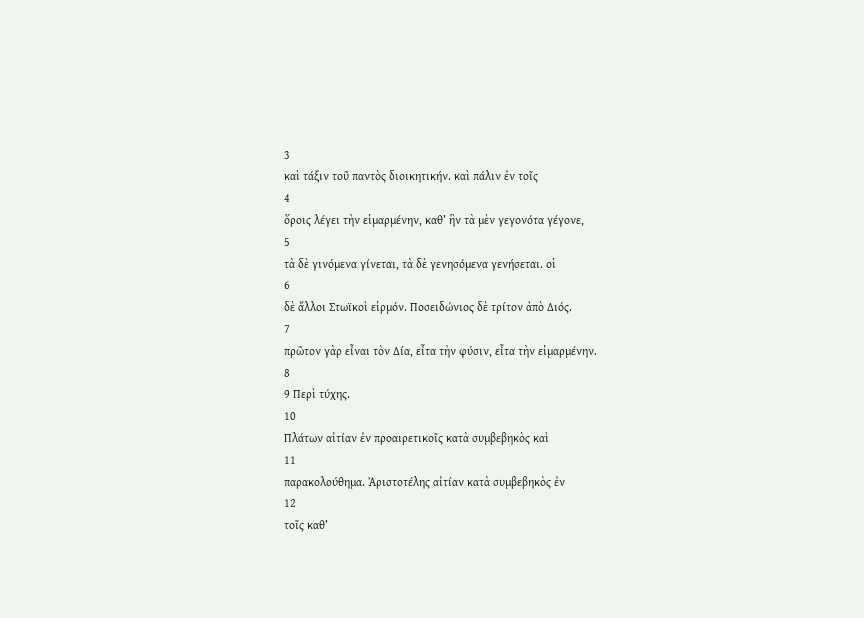3
καὶ τάξιν τοῦ παντὸς διοικητικήν. καὶ πάλιν ἐν τοῖς
4
ὅροις λέγει τὴν εἱμαρμένην, καθ’ ἣν τὰ μὲν γεγονότα γέγονε,
5
τὰ δὲ γινόμενα γίνεται, τὰ δὲ γενησόμενα γενήσεται. οἱ
6
δὲ ἄλλοι Στωϊκοὶ εἱρμόν. Ποσειδώνιος δὲ τρίτον ἀπὸ Διός.
7
πρῶτον γὰρ εἶναι τὸν Δία, εἶτα τὴν φύσιν, εἶτα τὴν εἱμαρμένην.
8
9 Περὶ τύχης.
10
Πλάτων αἰτίαν ἐν προαιρετικοῖς κατὰ συμβεβηκὸς καὶ
11
παρακολούθημα. Ἀριστοτέλης αἰτίαν κατὰ συμβεβηκὸς ἐν
12
τοῖς καθ’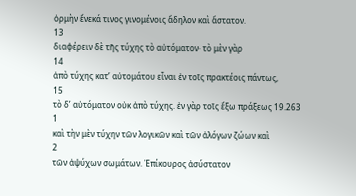ὁρμὴν ἕνεκά τινος γινομένοις ἄδηλον καὶ ἄστατον.
13
διαφέρειν δὲ τῆς τύχης τὸ αὐτόματον· τὸ μὲν γὰρ
14
ἀπὸ τύχης κατ’ αὐτομάτου εἶναι ἐν τοῖς πρακτέοις πάντως,
15
τὸ δ’ αὐτόματον οὐκ ἀπὸ τύχης. ἐν γὰρ τοῖς ἔξω πράξεως 19.263
1
καὶ τὴν μὲν τύχην τῶν λογικῶν καὶ τῶν ἀλόγων ζώων καὶ
2
τῶν ἀψύχων σωμάτων. Ἐπίκουρος ἀσύστατον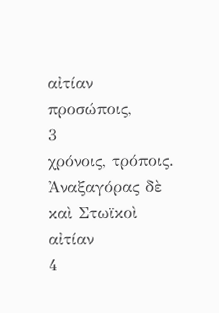αἰτίαν προσώποις,
3
χρόνοις, τρόποις. Ἀναξαγόρας δὲ καὶ Στωϊκοὶ αἰτίαν
4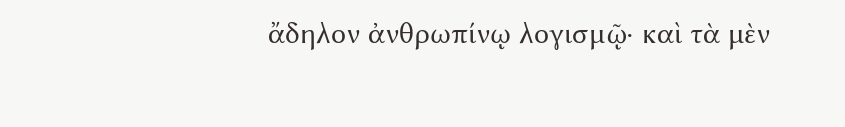ἄδηλον ἀνθρωπίνῳ λογισμῷ· καὶ τὰ μὲν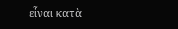εἶναι κατὰ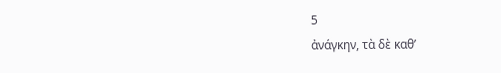5
ἀνάγκην, τὰ δὲ καθ’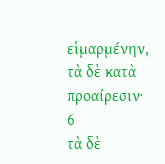εἱμαρμένην, τὰ δὲ κατὰ προαίρεσιν·
6
τὰ δὲ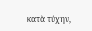κατὰ τύχην,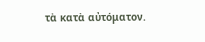τὰ κατὰ αὐτόματον.